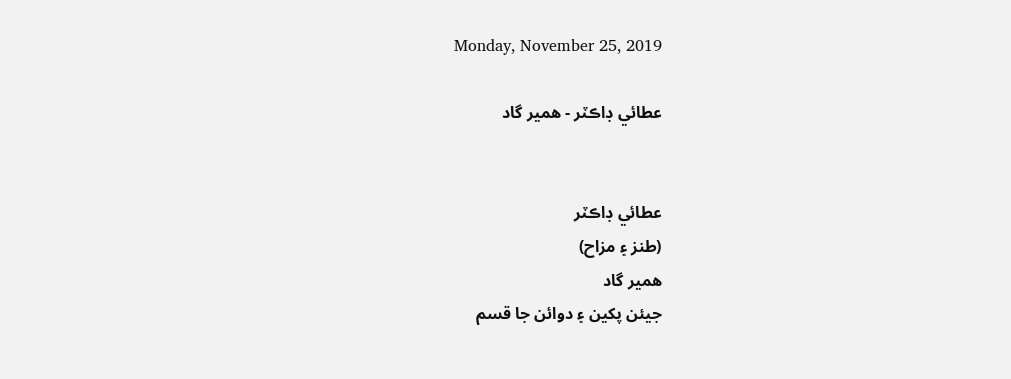Monday, November 25, 2019

عطائي ڊاڪٽر - ھمير گاد


عطائي ڊاڪٽر
(طنز ۽ مزاح)
ھمير گاد
جيئن پکين ۽ دوائن جا قسم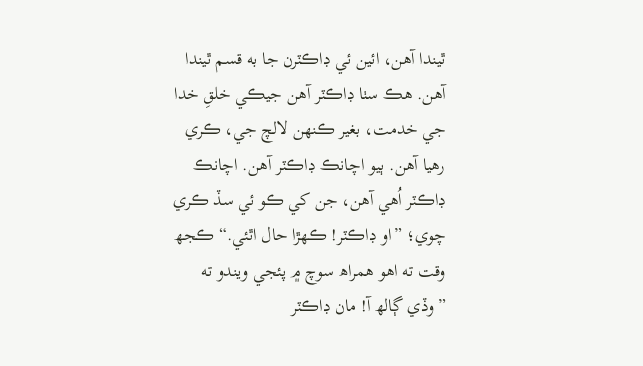ٿيندا آھن، ائين ئي ڊاڪٽرن جا به قسم ٿيندا آھن. هڪ سٺا ڊاڪٽر آھن جيڪي خلقِ خدا جي خدمت، بغير ڪنهن لالچ جي، ڪري رهيا آھن. ٻيو اچانڪ ڊاڪٽر آھن. اچانڪ ڊاڪٽر اُهي آھن، جن کي ڪو ئي سڏ ڪري چوي؛ ”او ڊاڪٽر! ڪهڙا حال اٿئي.“ ڪجھ وقت ته اهو ھمراھ سوچ ۾ پئجي ويندو ته ”وڏي ڳالھ آ! مان ڊاڪٽر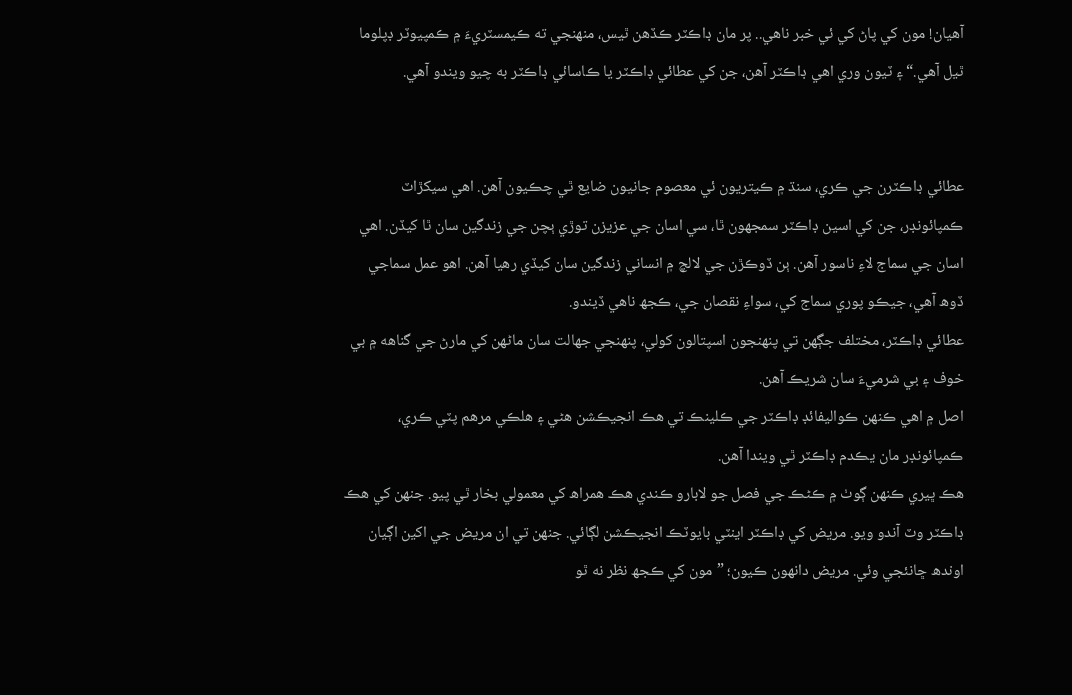آھيان! مون کي پاڻ کي ئي خبر ناهي.. پر مان ڊاڪٽر ڪڏھن ٿيس، منهنجي ته ڪيمسٽريءَ ۾ ڪمپيوٽر ڊپلوما ٿيل آھي.“ ۽ ٽيون وري اهي ڊاڪٽر آھن، جن کي عطائي ڊاڪٽر يا ڪاسائي ڊاڪٽر به چيو ويندو آھي.


عطائي ڊاڪٽرن جي ڪري، سنڌ ۾ ڪيتريون ئي معصوم جانيون ضايع ٿي چڪيون آھن. اهي سيکڙاٽ ڪمپائونڊر، جن کي اسين ڊاڪٽر سمجهون ٿا، سي اسان جي عزيزن توڙي ٻچن جي زندگين سان ٿا کيڏن. اهي اسان جي سماج لاءِ ناسور آھن. ٻن ڏوڪڙن جي لالچ ۾ انساني زندگين سان کيڏي رهيا آھن. اهو عمل سماجي ڏوھ آھي، جيڪو پوري سماج کي، سواءِ نقصان جي، ڪجھ ناهي ڏيندو.
عطائي ڊاڪٽر، مختلف جڳهن تي پنهنجون اسپتالون کولي، پنهنجي جهالت سان ماڻهن کي مارڻ جي گناهه ۾ بي خوف ۽ بي شرميءَ سان شريڪ آهن.
اصل ۾ اهي ڪنهن ڪواليفائڊ ڊاڪٽر جي ڪلينڪ تي هڪ انجيڪشن هڻي ۽ هلڪي مرهم پٽي ڪري، ڪمپائونڊر مان يڪدم ڊاڪٽر ٿي ويندا آھن.
هڪ ڀيري ڪنهن ڳوٺ ۾ ڪڻڪ جي فصل جو لابارو ڪندي هڪ همراھ کي معمولي بخار ٿي پيو. جنهن کي هڪ ڊاڪٽر وٽ آندو ويو. مريض کي ڊاڪٽر اينٽي بايوٽڪ انجيڪشن لڳائي. جنهن تي ان مريض جي اکين اڳيان اوندھ ڇانئجي وئي. مريض دانهون ڪيون؛ ”مون کي ڪجھ نظر نه ٿو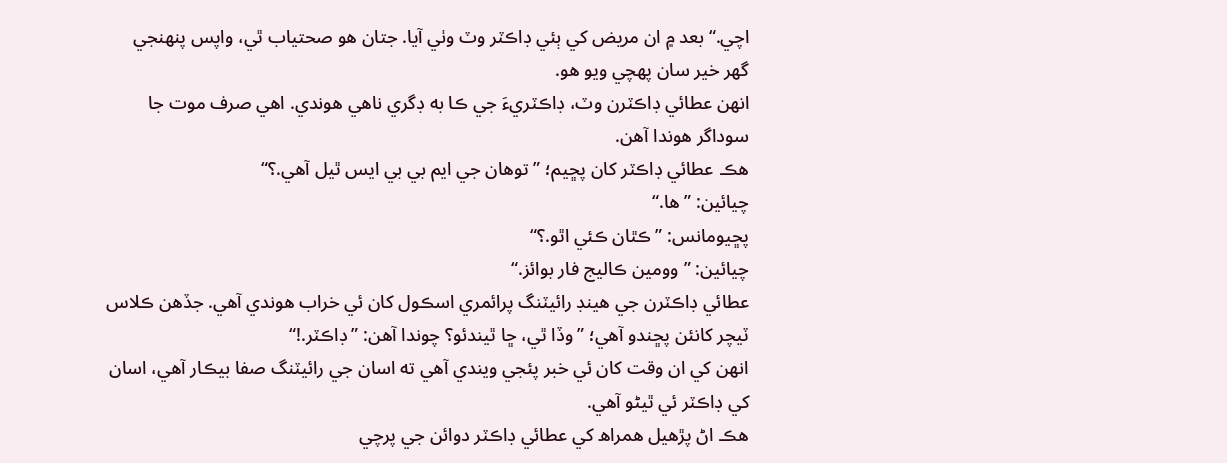اچي.“ بعد ۾ ان مريض کي ٻئي ڊاڪٽر وٽ وٺي آيا. جتان هو صحتياب ٿي، واپس پنهنجي گهر خير سان پهچي ويو هو.
انهن عطائي ڊاڪٽرن وٽ، ڊاڪٽريءَ جي ڪا به ڊگري ناهي هوندي. اهي صرف موت جا سوداگر هوندا آھن.
هڪ عطائي ڊاڪٽر کان پڇيم؛ ”توهان جي ايم بي بي ايس ٿيل آھي.؟“
چيائين: ”ها.“
پڇيومانس: ”ڪٿان ڪئي اٿو.؟“
چيائين: ”وومين ڪاليج فار بوائز.“
عطائي ڊاڪٽرن جي هينڊ رائيٽنگ پرائمري اسڪول کان ئي خراب هوندي آھي. جڏھن ڪلاس ٽيچر کانئن پڇندو آھي؛ ”وڏا ٿي، ڇا ٿيندئو؟ چوندا آھن: ”ڊاڪٽر.!“
انهن کي ان وقت کان ئي خبر پئجي ويندي آھي ته اسان جي رائيٽنگ صفا بيڪار آھي، اسان کي ڊاڪٽر ئي ٿيڻو آھي.
هڪ اڻ پڙھيل همراھ کي عطائي ڊاڪٽر دوائن جي پرچي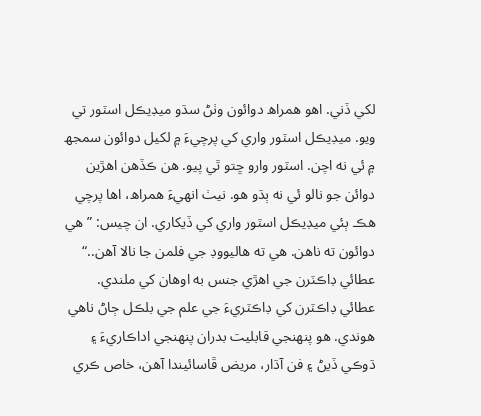لکي ڏني. اهو همراھ دوائون وٺڻ سڌو ميڊيڪل اسٽور تي ويو. ميڊيڪل اسٽور واري کي پرچيءَ ۾ لکيل دوائون سمجھ ۾ ئي نه اچن. اسٽور وارو ڇتو ٿي پيو. هن ڪڏھن اهڙين دوائن جو نالو ئي نه ٻڌو هو. نيٺ انھيءَ همراھ، اها پرچي هڪ ٻئي ميڊيڪل اسٽور واري کي ڏيکاري. ان چيس: ”هي دوائون ته ناهن. هي ته هاليووڊ جي فلمن جا نالا آھن..“ عطائي ڊاڪٽرن جي اهڙي جنس به اوهان کي ملندي.
عطائي ڊاڪٽرن کي ڊاڪٽريءَ جي علم جي بلڪل ڄاڻ ناهي هوندي. هو پنهنجي قابليت بدران پنهنجي اداڪاريءَ ۽ ڌوڪي ڏيڻ ۽ فن آڌار، مريض ڦاسائيندا آهن، خاص ڪري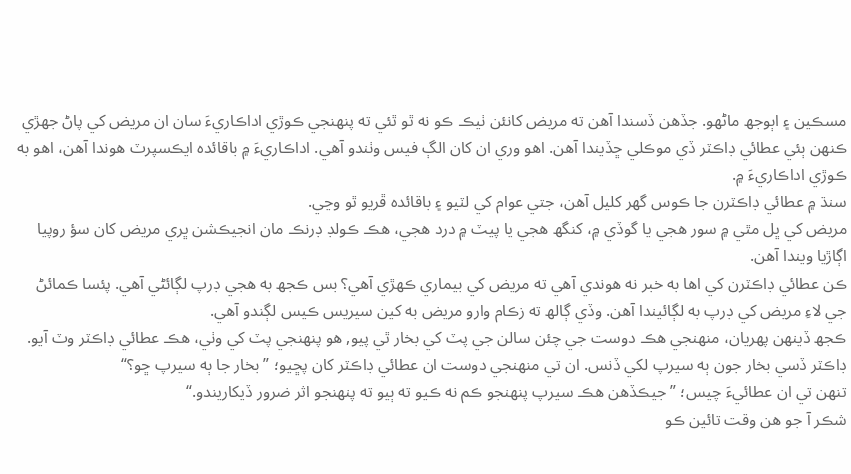مسڪين ۽ اٻوجھ ماڻھو. جڏهن ڏسندا آھن ته مريض کانئن ٺيڪ ڪو نه ٿو ٿئي ته پنهنجي ڪوڙي اداڪاريءَ سان ان مريض کي پاڻ جهڙي ڪنهن ٻئي عطائي ڊاڪٽر ڏي موڪلي ڇڏيندا آھن. اهو وري ان کان الڳ فيس وٺندو آھي. اداڪاريءَ ۾ باقائده ايڪسپرٽ ھوندا آھن، اهو به ڪوڙي اداڪاريءَ ۾.
سنڌ ۾ عطائي ڊاڪٽرن جا ڪوس گهر کليل آهن، جتي عوام کي لٽيو ۽ باقائده ڦريو ٿو وڃي.
مريض کي ڀل مٿي ۾ سور هجي يا گوڏي ۾، کنگھ ھجي يا پيٽ ۾ درد هجي، هڪ ڪولڊ ڊرنڪ مان انجيڪشن ڀري مريض کان سؤ روپيا اڳاڙيا ويندا آهن.
ڪن عطائي ڊاڪٽرن کي اها به خبر نه هوندي آھي ته مريض کي بيماري ڪهڙي آهي؟ بس ڪجھ به هجي ڊرپ لڳائڻي آهي. پئسا ڪمائڻ جي لاءِ مريض کي ڊرپ به لڳائيندا آھن. وڏي ڳالھ ته زڪام وارو مريض به کين سيريس ڪيس لڳندو آھي.
ڪجھ ڏينهن پهريان، منهنجي هڪ دوست جي چئن سالن جي پٽ کي بخار ٿي پيو, هو پنهنجي پٽ کي وٺي، هڪ عطائي ڊاڪٽر وٽ آيو. ڊاڪٽر ڏسي بخار جون ٻه سيرپ لکي ڏنس. ان تي منهنجي دوست ان عطائي ڊاڪٽر کان پڇيو؛ ”بخار جا ٻه سيرپ ڇو؟“
تنهن تي ان عطائيءَ چيس؛ ”جيڪڏھن هڪ سيرپ پنهنجو ڪم نه ڪيو ته ٻيو ته پنهنجو اثر ضرور ڏيکاريندو.“
شڪر آ جو هن وقت تائين ڪو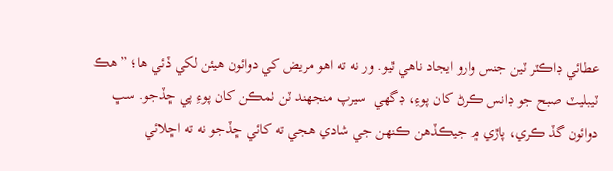عطائي ڊاڪٽر ٽين جنس وارو ايجاد ناهي ٿيو. ور نه ته اهو مريض کي دوائون هيئن لکي ڏئي ھا؛ ”هڪ ٽيبليٽ صبح جو ڊانس ڪرڻ کان پوءِ، ڊگهي  سيرپ منجهند ٽن ٺمڪن کان پوءِ پي ڇڏجو. سڀ دوائون گڏ ڪري، پاڙي ۾ جيڪڏھن ڪنهن جي شادي هجي ته کائي ڇڏجو نه ته اڇلائي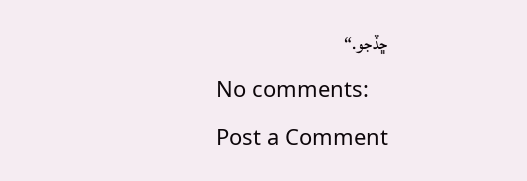ڇڏجو.“

No comments:

Post a Comment